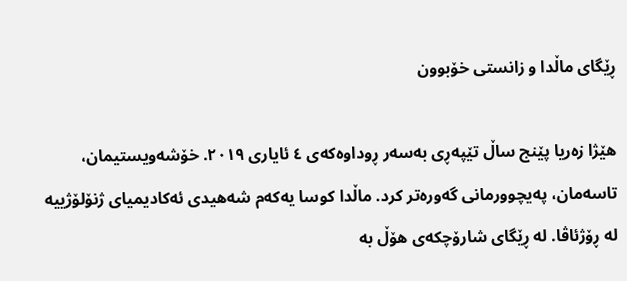ڕێگای ماڵدا و زانستی خۆبوون

هێژا زەریا پێنج ساڵ تێپەڕی بەسەر ڕوداوەکەی ٤ ئایاری ٢٠١٩. خۆشەویستیمان، تاسەمان، پەیچوورمانی گەورەتر کرد. ماڵدا کوسا یەکەم شەهیدی ئەکادیمیای ژنۆلۆژییە لە ڕۆژئاڤا. لە ڕێگای شارۆچکەی هۆڵ بە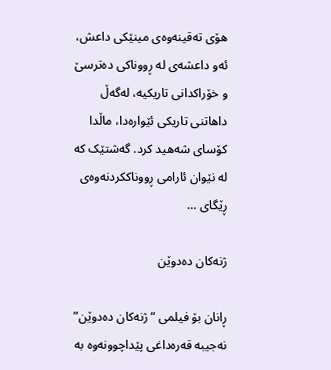هۆی تەقینەوەی مینێکی داعش، ئەو داعشەی لە ڕووناکی دەترسێ و خۆراکدانی تاریکیە، لەگەڵ داهاتنی تاریکی ئێوارەدا، ماڵدا کۆسای شەهید کرد. گەشتێک کە لە نێوان ئارامی ڕووناککردنەوەی ڕێگای …

ژنەکان دەدوێن

ڕانان بۆ فیلمی “ژنەکان دەدوێن” نەجیبە قەرەداغی پێداچوونەوە بە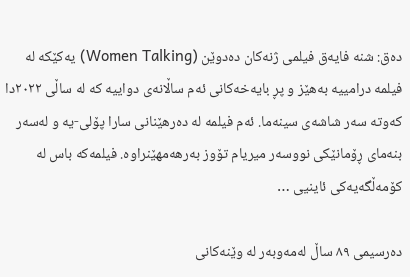دەق: شنە فایەق فیلمی ژنەکان دەدوێن (Women Talking) یەکێکە لە فیلمە درامییە بەهێز و پڕ بایەخەکانی ئەم ساڵانەی دواییە کە لە ساڵی ٢٠٢٢دا کەوتە سەر شاشەی سینەما. ئەم فیلمە لە دەرهێنانی سارا پۆلی-یە و لەسەر بنەمای ڕۆمانێکی نووسەر میریام تۆوز بەرهەمهێنراوە. فیلمەکە باس لە کۆمەڵگەیەکی ئاینیی …

دەرسیمی ٨٩ ساڵ لەمەوبەر لە وێنەکانی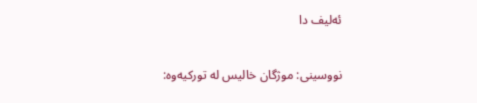ئەلیف دا

نووسینی: موژگان خالیس لە تورکیەوە: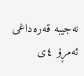نەجیبە قەرەداغی ئەمڕۆ ٤ی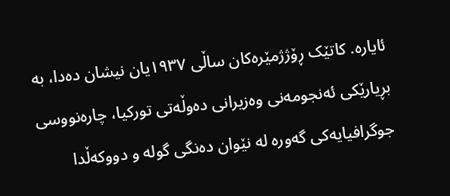ئایارە. کاتێک ڕۆژژمێرەکان ساڵی ١٩٣٧یان نیشان دەدا، بە بڕیارێکی ئەنجومەنی وەزیرانی دەوڵەتی تورکیا، چارەنووسی جوگرافیایەکی گەورە لە نێوان دەنگی گولە و دووکەڵدا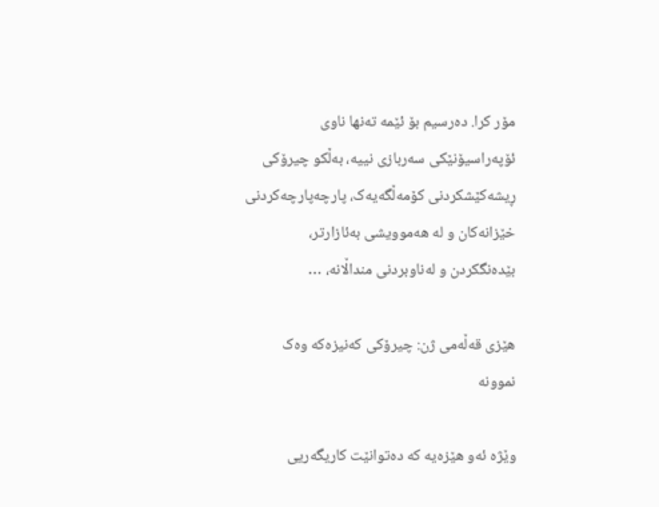مۆر کرا. دەرسیم بۆ ئێمە تەنها ناوی ئۆپەراسیۆنێکی سەربازی نییە، بەڵکو چیرۆکی ڕیشەکێشکردنی کۆمەڵگەیەک، پارچەپارچەکردنی خێزانەکان و لە هەموویشی بەئازارتر، بێدەنگکردن و لەناوبردنی منداڵانە، …

هێزی قەڵەمی ژن: چیرۆکی کەنیزەکە وەک نموونە

وێژە ئەو هێزەیە کە دەتوانێت کاریگەریی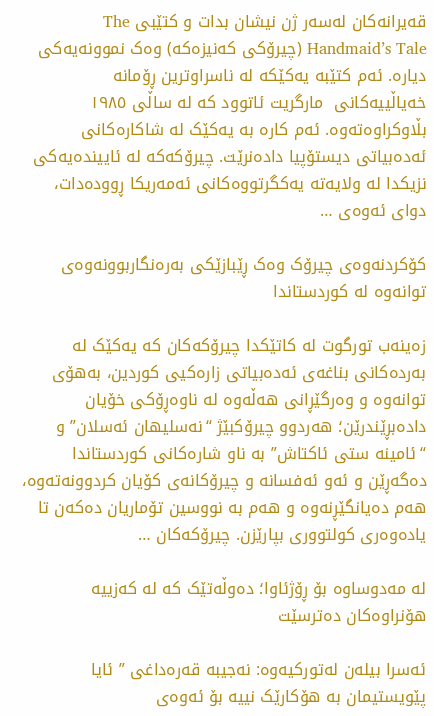قەیرانەکان لەسەر ژن نیشان بدات و کتێبی The Handmaid’s Tale (چیرۆکی کەنیزەکە) وەک نموونەیەکی دیارە. ئەم کتێبە یەکێکە لە ناسراوترین ڕۆمانە خەیاڵییەکانی  مارگریت ئاتوود کە لە ساڵی ١٩٨٥ بڵاوکراوەتەوە. ئەم کارە بە یەکێک لە شاکارەکانی ئەدەبیاتی دیستۆپیا دادەنرێت. چیرۆکەکە لە ئاییندەیەکی نزیکدا لە ولایەتە یەکگرتووەکانی ئەمەریکا ڕوودەدات، دوای ئەوەی …

کۆکردنەوەی چیرۆک وەک ڕێبازێکی بەرەنگاربوونەوەی توانەوە لە کوردستاندا

زەینەب تورگوت لە کاتێکدا چیرۆکەکان کە یەکێک لە بەردەکانی بناغەی ئەدەبیاتی زارەکیی کوردین، بەهۆی توانەوە و وەرگێڕانی هەڵەوە لە ناوەڕۆکی خۆیان دادەبڕێندرێن؛ هەردوو چیرۆکبێژ “نەسلیهان ئەسلان” و “ئامینە ستی ئاکتاش” بە ناو شارەکانی کوردستاندا دەگەڕێن و ئەو ئەفسانە و چیرۆکانەی کۆیان کردوونەتەوە، هەم دەیانگێڕنەوە و هەم بە نووسین تۆماریان دەکەن تا یادەوەری کولتووری بپارێزن. چیرۆکەکان …

لە مەدوساوە بۆ ڕۆژئاوا؛ دەوڵەتێک کە لە کەزییە هۆنراوەکان دەترسێت

ئەسرا بیلەن لەتورکیەوە: نەجیبە قەرەداغی ” ئایا پێویستیمان بە هۆکارێک نییە بۆ ئەوەی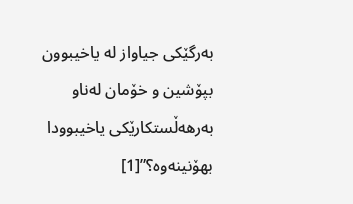بەرگێکی جیاواز لە یاخیبوون بپۆشین و خۆمان لەناو بەرهەڵستکارێکی یاخیبوودا بهۆنینەوە؟”[1]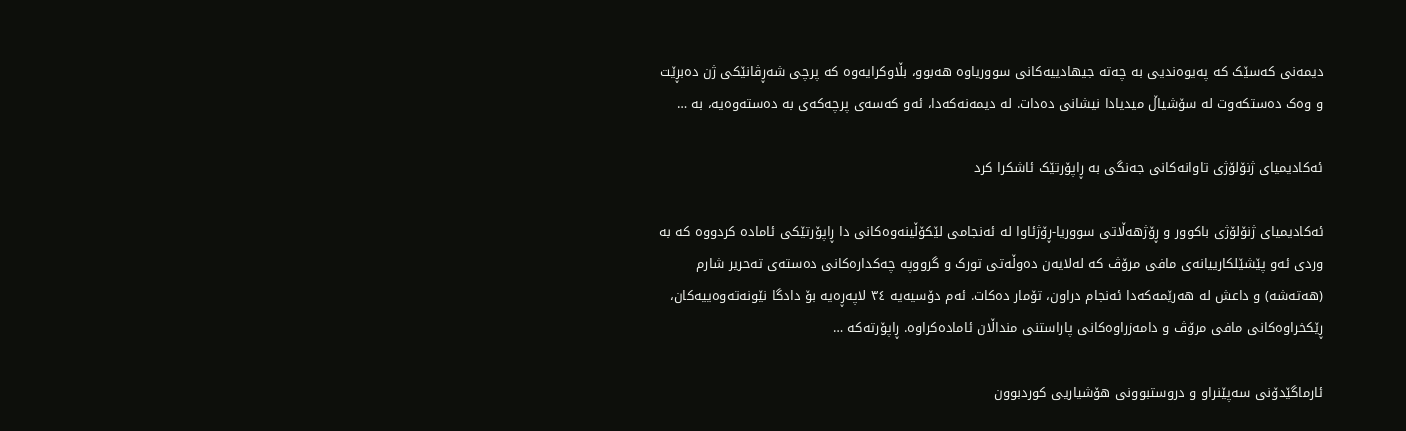دیمەنی کەسێک کە پەیوەندیی بە چەتە جیھادییەکانی سووریاوە هەبوو، بڵاوکرایەوە کە پرچی شەڕڤانێکی ژن دەبڕێت و وەک دەستکەوت لە سۆشیاڵ میدیادا نیشانی دەدات. لە دیمەنەکەدا، ئەو کەسەی پرچەکەی بە دەستەوەیە، بە …

ئەکادیمیای ژنۆلۆژی تاوانەکانی جەنگی بە ڕاپۆرتێک ئاشکرا کرد

ئەکادیمیای ژنۆلۆژی باکوور و ڕۆژهەڵاتی سووریا-ڕۆژئاوا لە ئەنجامی لێکۆڵینەوەکانی دا ڕاپۆرتێکی ئامادە کردووە کە بە وردی ئەو پێشێلکارییانەی مافی مرۆڤ کە لەلایەن دەوڵەتی تورک و گرووپە چەکدارەکانی دەستەی تەحریر شارم (هەتەشە) و داعش لە هەرێمەکەدا ئەنجام دراون، تۆمار دەکات. ئەم دۆسیەیە ٣٤ لاپەڕەیە بۆ دادگا نێونەتەوەییەکان، ڕێکخراوەکانی مافی مرۆڤ و دامەزراوەکانی پاراستنی منداڵان ئامادەکراوە. ڕاپۆرتەکە …

ئارماگێدۆنی سەپێنراو و دروستبوونی هۆشیاریی کوردبوون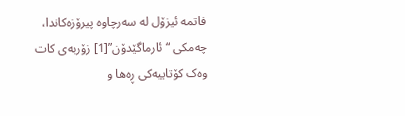فاتمە ئیزۆل لە سەرچاوە پیرۆزەکاندا، چەمکی “ئارماگێدۆن”[1] زۆربەی کات وەک کۆتاییەکی ڕەها و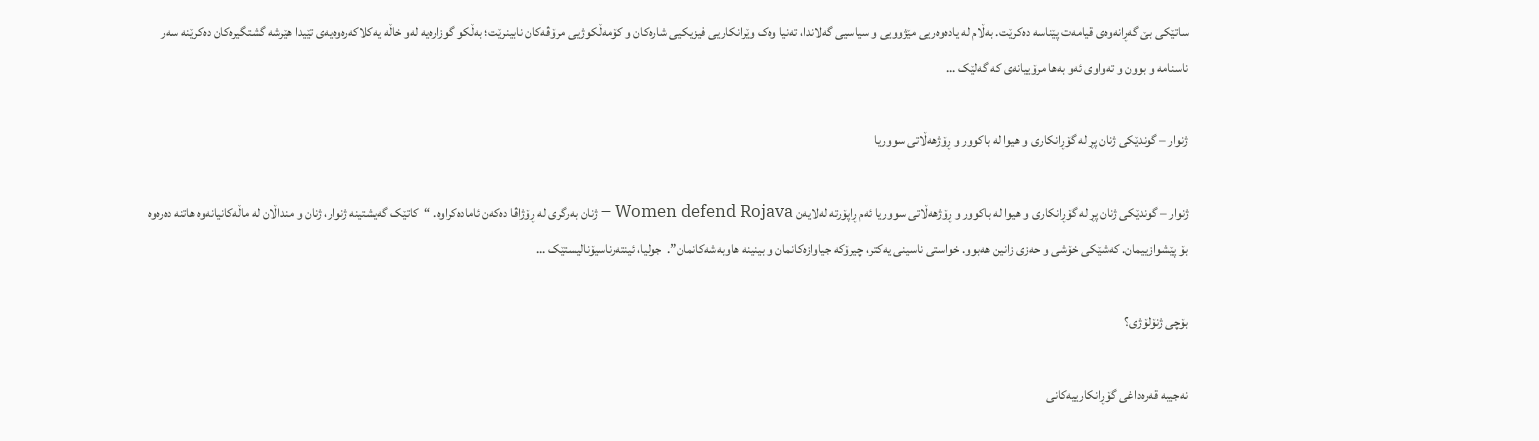ساتێکی بێ گەڕانەوەی قیامەت پێناسە دەکرێت. بەڵام لە یادەوەریی مێژوویی و سیاسیی گەلاندا، تەنیا وەک وێرانکاریی فیزیکیی شارەکان و کۆمەڵکوژیی مرۆڤەکان نابینرێت؛ بەڵکو گوزارەیە لەو خاڵە یەکلاکەرەوەیەی تێیدا هێرشە گشتگیرەکان دەکرێنە سەر ناسنامە و بوون و تەواوی ئەو بەها مرۆییانەی کە گەلێک …

ژنوار – گوندێکی ژنان پڕ لە گۆڕانکاری و هیوا لە باکوور و ڕۆژهەڵاتی سووریا

ژنوار – گوندێکی ژنان پڕ لە گۆڕانکاری و هیوا لە باکوور و ڕۆژهەڵاتی سووریا ئەم ڕاپۆرتە لەلایەن Women defend Rojava – ژنان بەرگری لە ڕۆژاڤا دەکەن ئامادەکراوە. “کاتێک گەیشتینە ژنوار، ژنان و منداڵان لە ماڵەکانیانەوە هاتنە دەرەوە بۆ پێشوازییمان. کەشێکی خۆشی و حەزی زانین هەبوو. خواستی ناسینی یەکتر، چیرۆکە جیاوازەکانمان و بینینە هاوبەشەکانمان”.  جولیا، ئینتەرناسیۆنالیستێک …

بۆچی ژنۆلۆژی؟

نەجیبە قەرەداغی گۆڕانکارییەکانی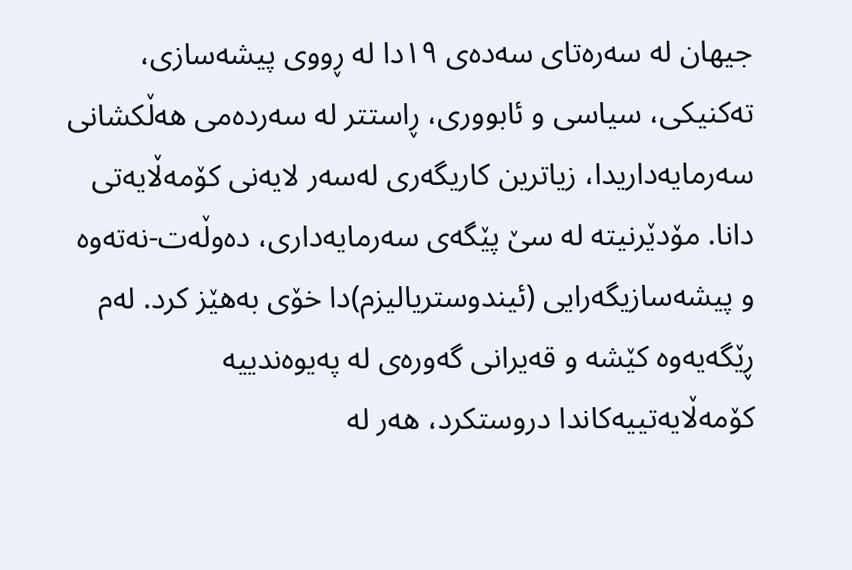جیهان لە سەرەتای سەدەی ١٩دا لە ڕووی پیشەسازی، تەکنیکی، سیاسی و ئابووری، ڕاستتر لە سەردەمی هەڵکشانی سەرمایەداریدا، زیاترین کاریگەری لەسەر لایەنی کۆمەڵایەتی دانا. مۆدێرنیتە لە سێ پێگەی سەرمایەداری، دەوڵەت-نەتەوە و پیشەسازیگەرایی (ئیندوستریالیزم)دا خۆی بەهێز کرد. لەم ڕێگەیەوە کێشە و قەیرانی گەورەی لە پەیوەندییە کۆمەڵایەتییەکاندا دروستکرد، هەر لە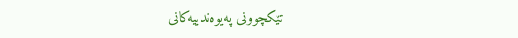تێکچوونی پەیوەندییەکانی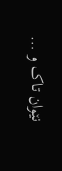نێوان تاک و …